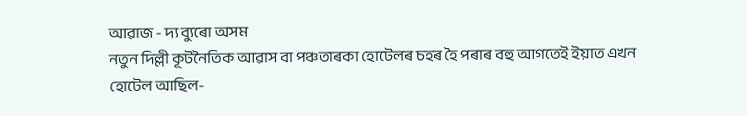আৱাজ - দ্য ব্যুৰো অসম
নতুন দিল্লী কূটনৈতিক আৱাস বা পঞ্চতাৰকা হোটেলৰ চহৰ হৈ পৰাৰ বহু আগতেই ইয়াত এখন হোটেল আছিল-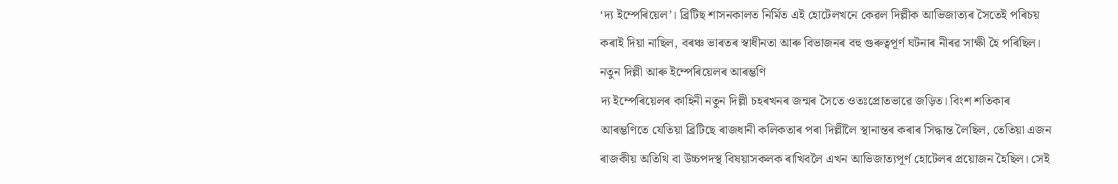‘দ্য ইম্পেৰিয়েল’। ব্ৰিটিছ শাসনকালত নিৰ্মিত এই হোটেলখনে কেৱল দিল্লীক আভিজাত্যৰ সৈতেই পৰিচয় কৰাই দিয়া নাছিল, বৰঞ্চ ভাৰতৰ স্বাধীনতা আৰু বিভাজনৰ বহু গুৰুত্বপূৰ্ণ ঘটনাৰ নীৰৱ সাক্ষী হৈ পৰিছিল।
নতুন দিল্লী আৰু ইম্পেৰিয়েলৰ আৰম্ভণি
দ্য ইম্পেৰিয়েলৰ কাহিনী নতুন দিল্লী চহৰখনৰ জন্মৰ সৈতে ওতঃপ্ৰোতভাৱে জড়িত। বিংশ শতিকাৰ আৰম্ভণিতে যেতিয়া ব্ৰিটিছে ৰাজধানী কলিকতাৰ পৰা দিল্লীলৈ স্থানান্তৰ কৰাৰ সিদ্ধান্ত লৈছিল, তেতিয়া এজন ৰাজকীয় অতিথি বা উচ্চপদস্থ বিষয়াসকলক ৰাখিবলৈ এখন আভিজাত্যপূৰ্ণ হোটেলৰ প্ৰয়োজন হৈছিল। সেই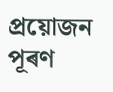প্ৰয়োজন পূৰণ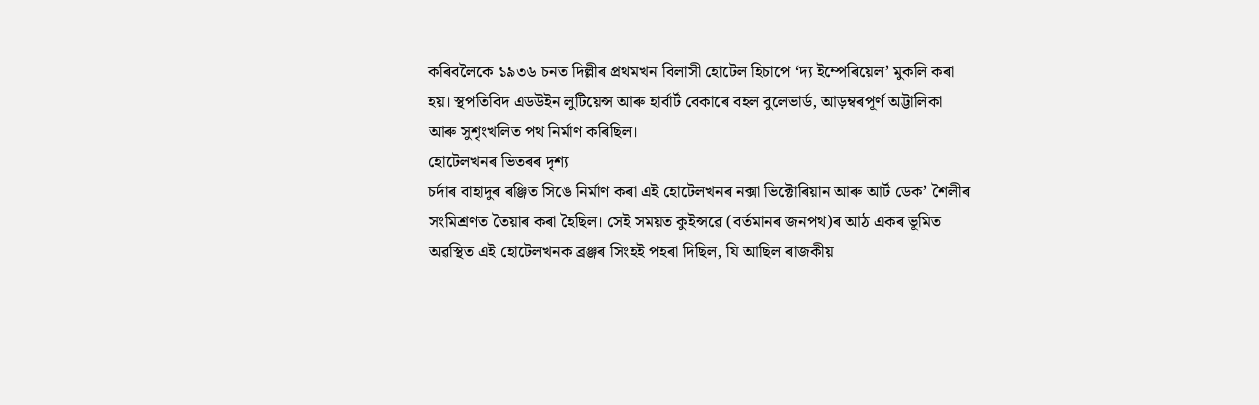কৰিবলৈকে ১৯৩৬ চনত দিল্লীৰ প্ৰথমখন বিলাসী হোটেল হিচাপে ‘দ্য ইম্পেৰিয়েল’ মুকলি কৰা হয়। স্থপতিবিদ এডউইন লুটিয়েন্স আৰু হাৰ্বাৰ্ট বেকাৰে বহল বুলেভাৰ্ড, আড়ম্বৰপূৰ্ণ অট্টালিকা আৰু সুশৃংখলিত পথ নিৰ্মাণ কৰিছিল।
হোটেলখনৰ ভিতৰৰ দৃশ্য
চৰ্দাৰ বাহাদুৰ ৰঞ্জিত সিঙে নিৰ্মাণ কৰা এই হোটেলখনৰ নক্সা ভিক্টোৰিয়ান আৰু আৰ্ট ডেক’ শৈলীৰ সংমিশ্ৰণত তৈয়াৰ কৰা হৈছিল। সেই সময়ত কুইন্সৱে (বৰ্তমানৰ জনপথ)ৰ আঠ একৰ ভূমিত অৱস্থিত এই হোটেলখনক ব্ৰঞ্জৰ সিংহই পহৰা দিছিল, যি আছিল ৰাজকীয়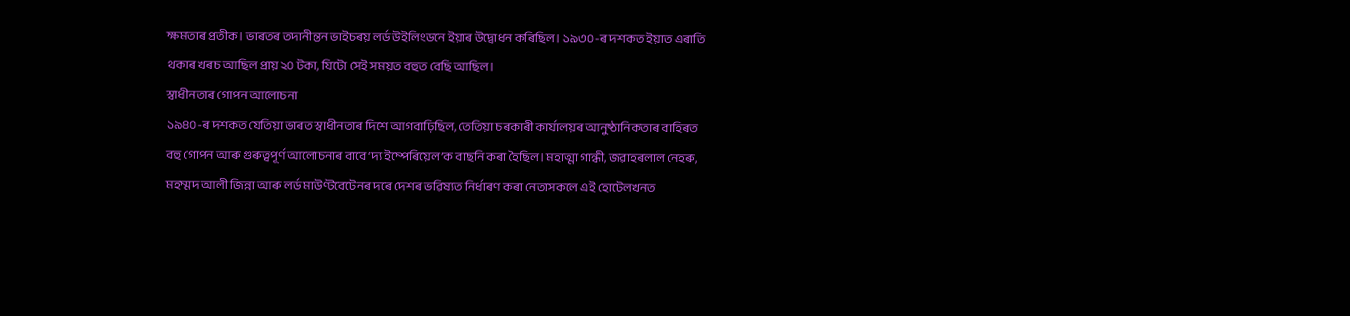ক্ষমতাৰ প্ৰতীক। ভাৰতৰ তদানীন্তন ভাইচৰয় লৰ্ড উইলিংডনে ইয়াৰ উদ্বোধন কৰিছিল। ১৯৩০-ৰ দশকত ইয়াত এৰাতি থকাৰ খৰচ আছিল প্ৰায় ২০ টকা, যিটো সেই সময়ত বহুত বেছি আছিল।
স্বাধীনতাৰ গোপন আলোচনা
১৯৪০-ৰ দশকত যেতিয়া ভাৰত স্বাধীনতাৰ দিশে আগবাঢ়িছিল, তেতিয়া চৰকাৰী কাৰ্যালয়ৰ আনুষ্ঠানিকতাৰ বাহিৰত বহু গোপন আৰু গুৰুত্বপূৰ্ণ আলোচনাৰ বাবে ‘দ্য ইম্পেৰিয়েল’ক বাছনি কৰা হৈছিল। মহাত্মা গান্ধী, জৱাহৰলাল নেহৰু, মহম্মদ আলী জিন্না আৰু লৰ্ড মাউণ্টবেটেনৰ দৰে দেশৰ ভৱিষ্যত নিৰ্ধাৰণ কৰা নেতাসকলে এই হোটেলখনত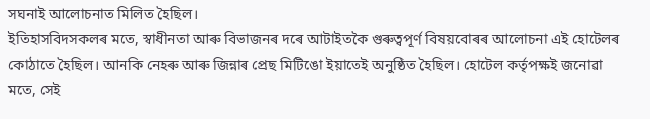সঘনাই আলোচনাত মিলিত হৈছিল।
ইতিহাসবিদসকলৰ মতে, স্বাধীনতা আৰু বিভাজনৰ দৰে আটাইতকৈ গুৰুত্বপূৰ্ণ বিষয়বোৰৰ আলোচনা এই হোটেলৰ কোঠাতে হৈছিল। আনকি নেহৰু আৰু জিন্নাৰ প্ৰেছ মিটিঙো ইয়াতেই অনুষ্ঠিত হৈছিল। হোটেল কৰ্তৃপক্ষই জনোৱা মতে, সেই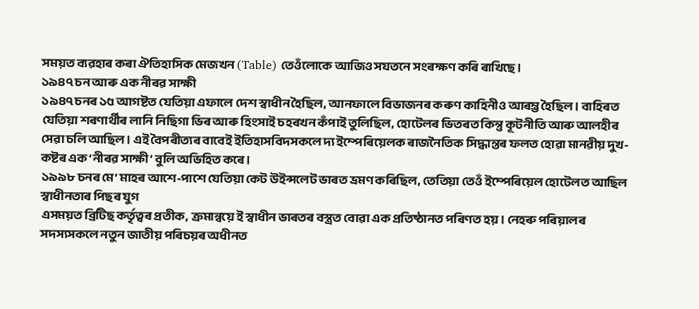সময়ত ব্যৱহাৰ কৰা ঐতিহাসিক মেজখন (Table) তেওঁলোকে আজিও সযতনে সংৰক্ষণ কৰি ৰাখিছে।
১৯৪৭ চন আৰু এক নীৰৱ সাক্ষী
১৯৪৭ চনৰ ১৫ আগষ্টত যেতিয়া এফালে দেশ স্বাধীন হৈছিল, আনফালে বিভাজনৰ কৰুণ কাহিনীও আৰম্ভ হৈছিল। বাহিৰত যেতিয়া শৰণাৰ্থীৰ লানি নিছিগা ভিৰ আৰু হিংসাই চহৰখন কঁপাই তুলিছিল, হোটেলৰ ভিতৰত কিন্তু কূটনীতি আৰু আলহীৰ সেৱা চলি আছিল। এই বৈপৰীত্যৰ বাবেই ইতিহাসবিদসকলে দ্য ইম্পেৰিয়েলক ৰাজনৈতিক সিদ্ধান্তৰ ফলত হোৱা মানৱীয় দুখ-কষ্টৰ এক ‘নীৰৱ সাক্ষী’ বুলি অভিহিত কৰে।
১৯৯৮ চনৰ মে’ মাহৰ আশে-পাশে যেতিয়া কেট উইন্সলেট ভাৰত ভ্ৰমণ কৰিছিল, তেতিয়া তেওঁ ইম্পেৰিয়েল হোটেলত আছিল
স্বাধীনতাৰ পিছৰ যুগ
এসময়ত ব্ৰিটিছ কৰ্তৃত্বৰ প্ৰতীক, ক্ৰমান্বয়ে ই স্বাধীন ভাৰতৰ বস্ত্ৰত বোৱা এক প্ৰতিষ্ঠানত পৰিণত হয়। নেহৰু পৰিয়ালৰ সদস্যসকলে নতুন জাতীয় পৰিচয়ৰ অধীনত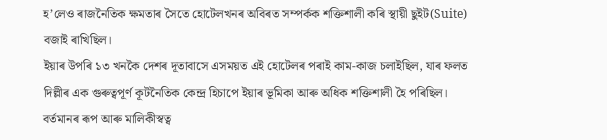হ’লেও ৰাজনৈতিক ক্ষমতাৰ সৈতে হোটেলখনৰ অবিৰত সম্পৰ্কক শক্তিশালী কৰি স্থায়ী ছুইট(Suite) বজাই ৰাখিছিল।
ইয়াৰ উপৰি ১৩ খনকৈ দেশৰ দূতাবাসে এসময়ত এই হোটেলৰ পৰাই কাম-কাজ চলাইছিল, যাৰ ফলত দিল্লীৰ এক গুৰুত্বপূৰ্ণ কূটনৈতিক কেন্দ্ৰ হিচাপে ইয়াৰ ভূমিকা আৰু অধিক শক্তিশালী হৈ পৰিছিল।
বৰ্তমানৰ ৰূপ আৰু মালিকীস্বত্ব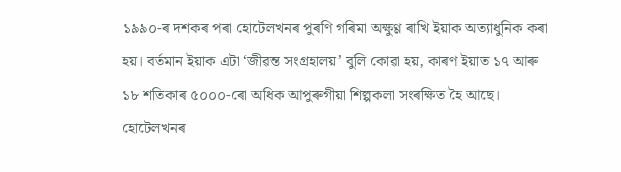১৯৯০-ৰ দশকৰ পৰা হোটেলখনৰ পুৰণি গৰিমা অক্ষুণ্ণ ৰাখি ইয়াক অত্যাধুনিক কৰা হয়। বৰ্তমান ইয়াক এটা ‘জীৱন্ত সংগ্ৰহালয়’ বুলি কোৱা হয়, কাৰণ ইয়াত ১৭ আৰু ১৮ শতিকাৰ ৫০০০-ৰো অধিক আপুৰুগীয়া শিল্পকলা সংৰক্ষিত হৈ আছে।
হোটেলখনৰ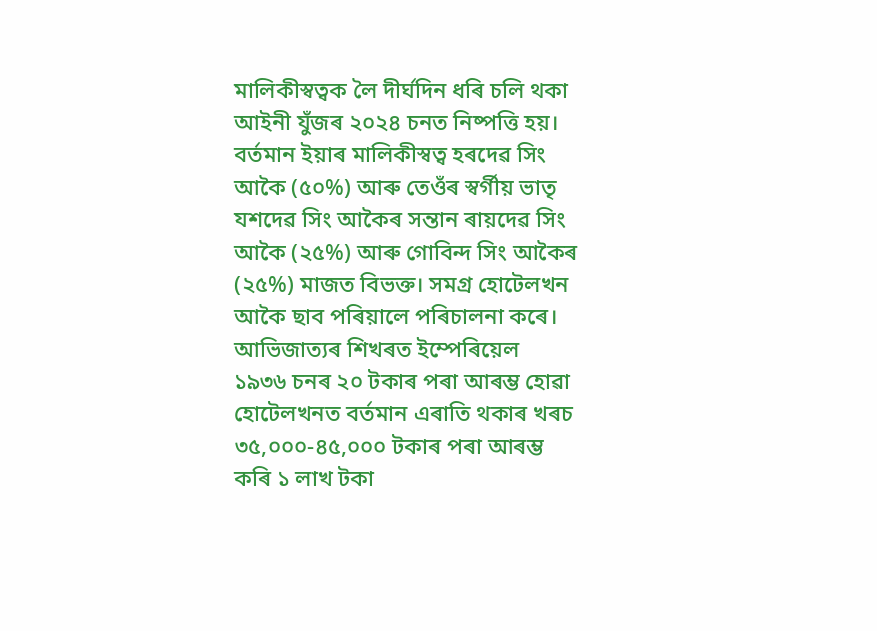মালিকীস্বত্বক লৈ দীৰ্ঘদিন ধৰি চলি থকা আইনী যুঁজৰ ২০২৪ চনত নিষ্পত্তি হয়। বৰ্তমান ইয়াৰ মালিকীস্বত্ব হৰদেৱ সিং আকৈ (৫০%) আৰু তেওঁৰ স্বৰ্গীয় ভাতৃ যশদেৱ সিং আকৈৰ সন্তান ৰায়দেৱ সিং আকৈ (২৫%) আৰু গোবিন্দ সিং আকৈৰ (২৫%) মাজত বিভক্ত। সমগ্ৰ হোটেলখন আকৈ ছাব পৰিয়ালে পৰিচালনা কৰে।
আভিজাত্যৰ শিখৰত ইম্পেৰিয়েল
১৯৩৬ চনৰ ২০ টকাৰ পৰা আৰম্ভ হোৱা হোটেলখনত বৰ্তমান এৰাতি থকাৰ খৰচ ৩৫,০০০-৪৫,০০০ টকাৰ পৰা আৰম্ভ কৰি ১ লাখ টকা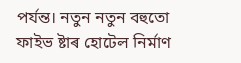পৰ্যন্ত। নতুন নতুন বহুতো ফাইভ ষ্টাৰ হোটেল নিৰ্মাণ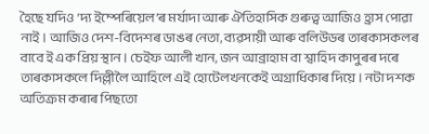হৈছে যদিও ‘দ্য ইম্পেৰিয়েল’ৰ মৰ্যাদা আৰু ঐতিহাসিক গুৰুত্ব আজিও হ্ৰাস পোৱা নাই। আজিও দেশ-বিদেশৰ ডাঙৰ নেতা, ব্যৱসায়ী আৰু বলিউডৰ তাৰকাসকলৰ বাবে ই এক প্ৰিয় স্থান। চেইফ আলী খান, জন আব্ৰাহাম বা শ্বাহিদ কাপুৰৰ দৰে তাৰকাসকলে দিল্লীলৈ আহিলে এই হোটেলখনকেই অগ্ৰাধিকাৰ দিয়ে। নটা দশক অতিক্ৰম কৰাৰ পিছতো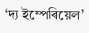‘দ্য ইম্পেৰিয়েল’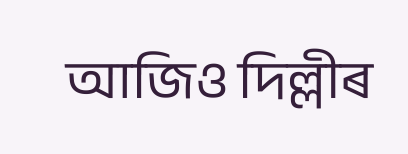আজিও দিল্লীৰ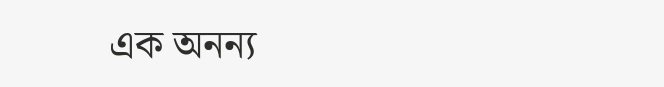এক অনন্য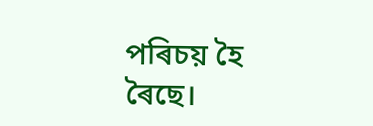পৰিচয় হৈ ৰৈছে।